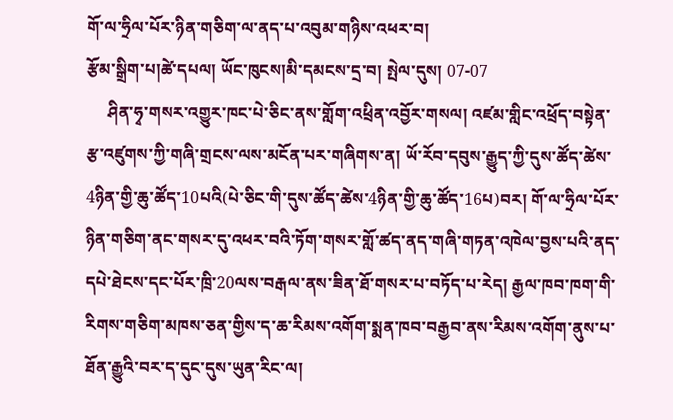གོ་ལ་ཧྲིལ་པོར་ཉིན་གཅིག་ལ་ནད་པ་འབུམ་གཉིས་འཕར་བ།
རྩོམ་སྒྲིག་པ།ཚེ་དཔལ། ཡོང་ཁུངས།མི་དམངས་དྲ་བ། སྤེལ་དུས། 07-07
     ཤིན་ཧྭ་གསར་འགྱུར་ཁང་པེ་ཅིང་ནས་གློག་འཕྲིན་འབྱོར་གསལ། འཛམ་གླིང་འཕྲོད་བསྟེན་རྩ་འཛུགས་ཀྱི་གཞི་གྲངས་ལས་མངོན་པར་གཞིགས་ན། ཡོ་རོབ་དབུས་རྒྱུད་ཀྱི་དུས་ཚོད་ཚེས་4ཉིན་གྱི་ཆུ་ཚོད་10པའི(པེ་ཅིང་གི་དུས་ཚོད་ཚེས་4ཉིན་གྱི་ཆུ་ཚོད་16པ)བར། གོ་ལ་ཧྲིལ་པོར་ཉིན་གཅིག་ནང་གསར་དུ་འཕར་བའི་ཏོག་གསར་གློ་ཚད་ནད་གཞི་གཏན་འཁེལ་བྱས་པའི་ནད་དཔེ་ཐེངས་དང་པོར་ཁྲི་20ལས་བརྒལ་ནས་ཟིན་ཐོ་གསར་པ་བཏོད་པ་རེད། རྒྱལ་ཁབ་ཁག་གི་རིགས་གཅིག་མཁས་ཅན་གྱིས་ད་ཆ་རིམས་འགོག་སྨན་ཁབ་བརྒྱབ་ནས་རིམས་འགོག་ནུས་པ་ཐོན་རྒྱུའི་བར་ད་དུང་དུས་ཡུན་རིང་ལ།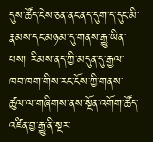དུས་ཚོད་ངེས་ཅན་ནང་ནད་དུག་ད་དུང་མི་རྣམས་དང་མཉམ་དུ་གནས་རྒྱུ་ཡིན་པས། རིམས་ནད་ཀྱི་མདུན་དུ་རྒྱལ་ཁབ་ཁག་གིས་རང་ངོས་ཀྱི་གནས་ཚུལ་ལ་གཞིགས་ནས་སྔོན་འགོག་ཚོད་འཛིན་བྱ་རྒྱུ་ནི་སྔར་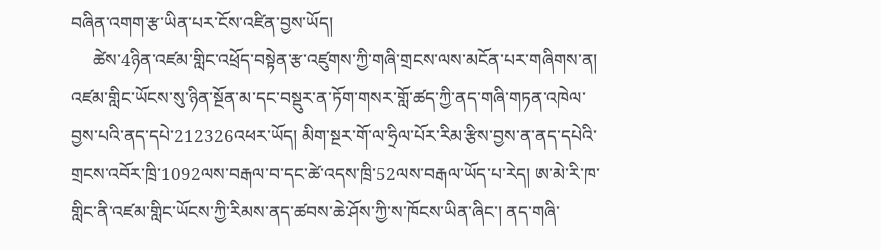བཞིན་འགག་རྩ་ཡིན་པར་ངོས་འཛིན་བྱས་ཡོད།
     ཚེས་4ཉིན་འཛམ་གླིང་འཕྲོད་བསྟེན་རྩ་འཛུགས་ཀྱི་གཞི་གྲངས་ལས་མངོན་པར་གཞིགས་ན། འཛམ་གླིང་ཡོངས་སུ་ཉིན་སྔོན་མ་དང་བསྡུར་ན་ཏོག་གསར་གློ་ཚད་ཀྱི་ནད་གཞི་གཏན་འཁེལ་བྱས་པའི་ནད་དཔེ་212326འཕར་ཡོད། མིག་སྔར་གོ་ལ་ཧྲིལ་པོར་རིམ་རྩིས་བྱས་ན་ནད་དཔེའི་གྲངས་འབོར་ཁྲི་1092ལས་བརྒལ་བ་དང་ཚེ་འདས་ཁྲི་52ལས་བརྒལ་ཡོད་པ་རེད། ཨ་མེ་རི་ཁ་གླིང་ནི་འཛམ་གླིང་ཡོངས་ཀྱི་རིམས་ནད་ཚབས་ཆེ་ཤོས་ཀྱི་ས་ཁོངས་ཡིན་ཞིང་། ནད་གཞི་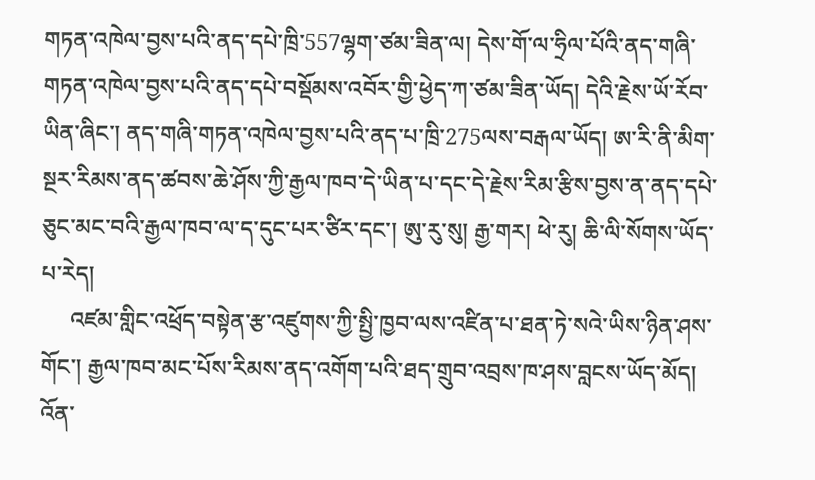གཏན་འཁེལ་བྱས་པའི་ནད་དཔེ་ཁྲི་557ལྷག་ཙམ་ཟིན་ལ། དེས་གོ་ལ་ཧྲིལ་པོའི་ནད་གཞི་གཏན་འཁེལ་བྱས་པའི་ནད་དཔེ་བསྡོམས་འབོར་གྱི་ཕྱེད་ཀ་ཙམ་ཟིན་ཡོད། དེའི་རྗེས་ཡོ་རོབ་ཡིན་ཞིང་། ནད་གཞི་གཏན་འཁེལ་བྱས་པའི་ནད་པ་ཁྲི་275ལས་བརྒལ་ཡོད། ཨ་རི་ནི་མིག་སྔར་རིམས་ནད་ཚབས་ཆེ་ཤོས་ཀྱི་རྒྱལ་ཁབ་དེ་ཡིན་པ་དང་དེ་རྗེས་རིམ་རྩིས་བྱས་ན་ནད་དཔེ་ཅུང་མང་བའི་རྒྱལ་ཁབ་ལ་ད་དུང་པར་ཙིར་དང་། ཨུ་རུ་སུ། རྒྱ་གར། ཕེ་རུ། ཆི་ལི་སོགས་ཡོད་པ་རེད།
     འཛམ་གླིང་འཕྲོད་བསྟེན་རྩ་འཛུགས་ཀྱི་སྤྱི་ཁྱབ་ལས་འཛིན་པ་ཐན་ཏེ་སའེ་ཡིས་ཉིན་ཤས་གོང་། རྒྱལ་ཁབ་མང་པོས་རིམས་ནད་འགོག་པའི་ཐད་གྲུབ་འབྲས་ཁ་ཤས་བླངས་ཡོད་མོད། འོན་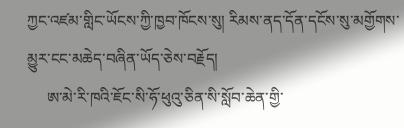ཀྱང་འཛམ་གླིང་ཡོངས་ཀྱི་ཁྱབ་ཁོངས་སུ། རིམས་ནད་དོན་དངོས་སུ་མགྱོགས་མྱུར་ངང་མཆེད་བཞིན་ཡོད་ཅེས་བརྗོད།
     ཨ་མེ་རི་ཁའི་ཇོང་སི་ཧོ་ཕུའུ་ཅིན་སི་སློབ་ཆེན་གྱི་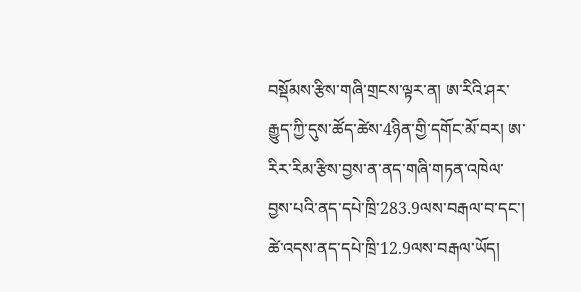བསྡོམས་རྩིས་གཞི་གྲངས་ལྟར་ན། ཨ་རིའི་ཤར་རྒྱུད་ཀྱི་དུས་ཚོད་ཚེས་4ཉིན་གྱི་དགོང་མོ་བར། ཨ་རིར་རིམ་རྩིས་བྱས་ན་ནད་གཞི་གཏན་འཁེལ་བྱས་པའི་ནད་དཔེ་ཁྲི་283.9ལས་བརྒལ་བ་དང་། ཚེ་འདས་ནད་དཔེ་ཁྲི་12.9ལས་བརྒལ་ཡོད།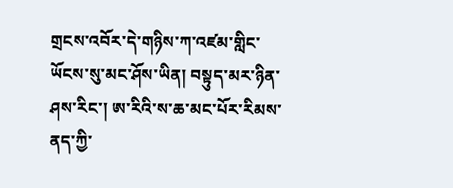གྲངས་འབོར་དེ་གཉིས་ཀ་འཛམ་གླིང་ཡོངས་སུ་མང་ཤོས་ཡིན། བསྟུད་མར་ཉིན་ཤས་རིང་། ཨ་རིའི་ས་ཆ་མང་པོར་རིམས་ནད་ཀྱི་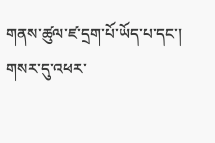གནས་ཚུལ་ཛ་དྲག་པོ་ཡོད་པ་དང་། གསར་དུ་འཕར་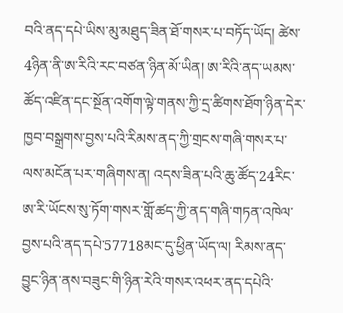བའི་ནད་དཔེ་ཡིས་མུ་མཐུད་ཟིན་ཐོ་གསར་པ་བཏོད་ཡོད། ཚེས་4ཉིན་ནི་ཨ་རིའི་རང་བཙན་ཉིན་མོ་ཡིན། ཨ་རིའི་ནད་ཡམས་ཚོད་འཛིན་དང་སྔོན་འགོག་ལྟེ་གནས་ཀྱི་དྲ་ཚིགས་ཐོག་ཉིན་དེར་ཁྱབ་བསྒྲགས་བྱས་པའི་རིམས་ནད་ཀྱི་གྲངས་གཞི་གསར་པ་ལས་མངོན་པར་གཞིགས་ན། འདས་ཟིན་པའི་ཆུ་ཚོད་24རིང་ཨ་རི་ཡོངས་སུ་ཏོག་གསར་གློ་ཚད་ཀྱི་ནད་གཞི་གཏན་འཁེལ་བྱས་པའི་ནད་དཔེ་57718མང་དུ་ཕྱིན་ཡོད་ལ། རིམས་ནད་བྱུང་ཉིན་ནས་བཟུང་གི་ཉིན་རེའི་གསར་འཕར་ནད་དཔེའི་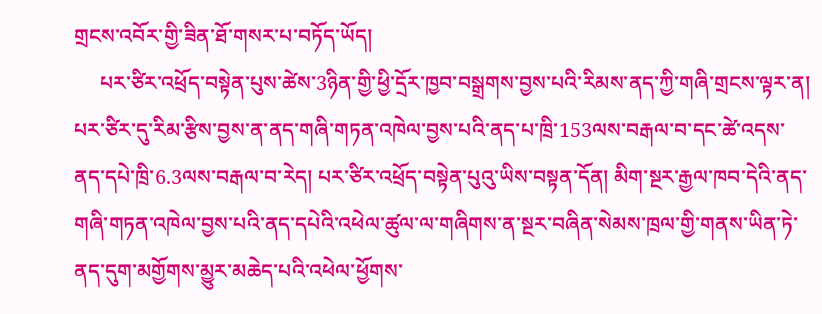གྲངས་འབོར་གྱི་ཟིན་ཐོ་གསར་པ་བཏོད་ཡོད།
     པར་ཙིར་འཕྲོད་བསྟེན་པུས་ཚེས་3ཉིན་གྱི་ཕྱི་དྲོར་ཁྱབ་བསྒྲགས་བྱས་པའི་རིམས་ནད་ཀྱི་གཞི་གྲངས་ལྟར་ན། པར་ཙིར་དུ་རིམ་རྩིས་བྱས་ན་ནད་གཞི་གཏན་འཁེལ་བྱས་པའི་ནད་པ་ཁྲི་153ལས་བརྒལ་བ་དང་ཚེ་འདས་ནད་དཔེ་ཁྲི་6.3ལས་བརྒལ་བ་རེད། པར་ཙིར་འཕྲོད་བསྟེན་པུའུ་ཡིས་བསྟན་དོན། མིག་སྔར་རྒྱལ་ཁབ་དེའི་ནད་གཞི་གཏན་འཁེལ་བྱས་པའི་ནད་དཔེའི་འཕེལ་ཚུལ་ལ་གཞིགས་ན་སྔར་བཞིན་སེམས་ཁྲལ་གྱི་གནས་ཡིན་ཏེ་ནད་དུག་མགྱོགས་མྱུར་མཆེད་པའི་འཕེལ་ཕྱོགས་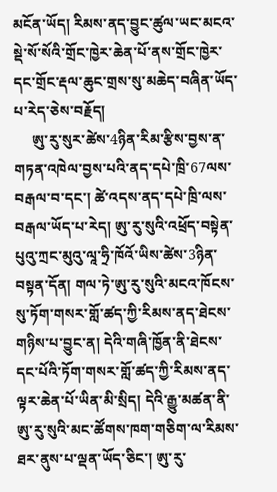མངོན་ཡོད། རིམས་ནད་བྱུང་ཚུལ་ཡང་མངའ་སྡེ་སོ་སོའི་གྲོང་ཁྱེར་ཆེན་པོ་ནས་གྲོང་ཁྱེར་དང་གྲོང་རྡལ་ཆུང་གྲས་སུ་མཆེད་བཞིན་ཡོད་པ་རེད་ཅེས་བརྗོད།
     ཨུ་རུ་སུར་ཚེས་4ཉིན་རིམ་རྩིས་བྱས་ན་གཏན་འཁེལ་བྱས་པའི་ནད་དཔེ་ཁྲི་67ལས་བརྒལ་བ་དང་། ཚེ་འདས་ནད་དཔེ་ཁྲི་ལས་བརྒལ་ཡོད་པ་རེད། ཨུ་རུ་སུའི་འཕྲོད་བསྟེན་པུའུ་ཀྲང་མུའུ་ལཱ་ཧྲི་ཁོའོ་ཡིས་ཚེས་3ཉིན་བསྟན་དོན། གལ་ཏེ་ཨུ་རུ་སུའི་མངའ་ཁོངས་སུ་ཏོག་གསར་གློ་ཚད་ཀྱི་རིམས་ནད་ཐེངས་གཉིས་པ་བྱུང་ན། དེའི་གཞི་ཁྱོན་ནི་ཐེངས་དང་པོའི་ཏོག་གསར་གློ་ཚད་ཀྱི་རིམས་ནད་ལྟར་ཆེན་པོ་ཡིན་མི་སྲིད། དེའི་རྒྱུ་མཚན་ནི་ཨུ་རུ་སུའི་མང་ཚོགས་ཁག་གཅིག་ལ་རིམས་ཐར་ནུས་པ་ལྡན་ཡོད་ཅིང་། ཨུ་རུ་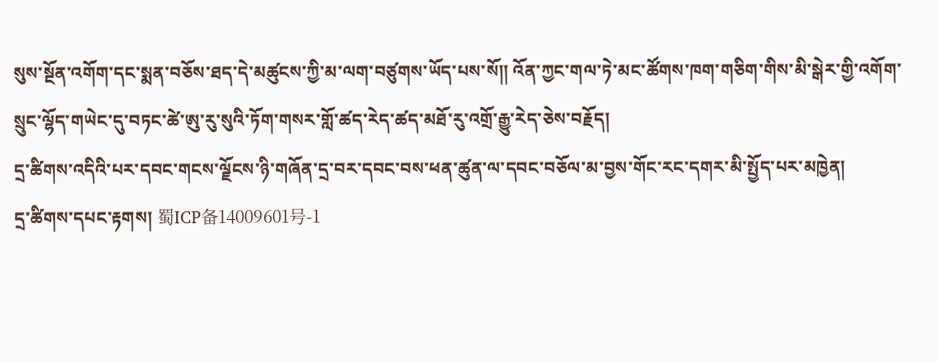སུས་སྔོན་འགོག་དང་སྨན་བཅོས་ཐད་དེ་མཚུངས་ཀྱི་མ་ལག་བཙུགས་ཡོད་པས་སོ༎ འོན་ཀྱང་གལ་ཏེ་མང་ཚོགས་ཁག་གཅིག་གིས་མི་སྒེར་གྱི་འགོག་སྲུང་ལྷོད་གཡེང་དུ་བཏང་ཚེ་ཨུ་རུ་སུའི་ཏོག་གསར་གློ་ཚད་རེད་ཚད་མཐོ་རུ་འགྲོ་རྒྱུ་རེད་ཅེས་བརྗོད།
དྲ་ཚིགས་འདིའི་པར་དབང་གངས་ལྗོངས་ཉི་གཞོན་དྲ་བར་དབང་བས་ཕན་ཚུན་ལ་དབང་བཅོལ་མ་བྱས་གོང་རང་དགར་མི་སྤྱོད་པར་མཁྱེན།
དྲ་ཚིགས་དཔང་རྟགས། 蜀ICP备14009601号-1